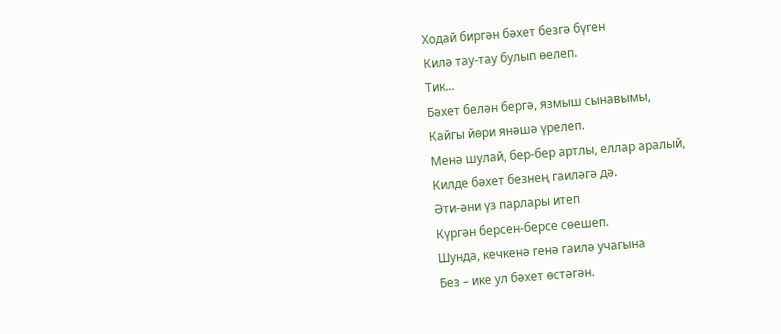Ходай биргән бәхет безгә бүген
Килә тау-тау булып өелеп.
Тик...
Бәхет белән бергә, язмыш сынавымы,
Кайгы йөри янәшә үрелеп.
Менә шулай, бер-бер артлы, еллар аралый,
Килде бәхет безнең гаиләгә дә.
Әти-әни үз парлары итеп
Күргән берсен-берсе сөешеп.
Шунда, кечкенә генә гаилә учагына
Без – ике ул бәхет өстәгән.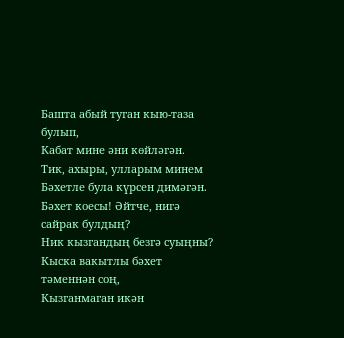Башта абый туган кыю-таза булып,
Кабат мине әни көйләгән.
Тик, ахыры, улларым минем
Бәхетле була күрсен димәгән.
Бәхет коесы! Әйтче, нигә сайрак булдың?
Ник кызгандың безгә суыңны?
Кыска вакытлы бәхет тәменнән соң,
Кызганмаган икән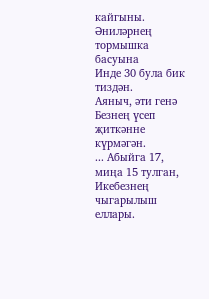кайгыны.
Әниләрнең тормышка басуына
Инде 30 була бик тиздән.
Аяныч, әти генә
Безнең үсеп җиткәнне күрмәгән.
... Абыйга 17, миңа 15 тулган,
Икебезнең чыгарылыш еллары.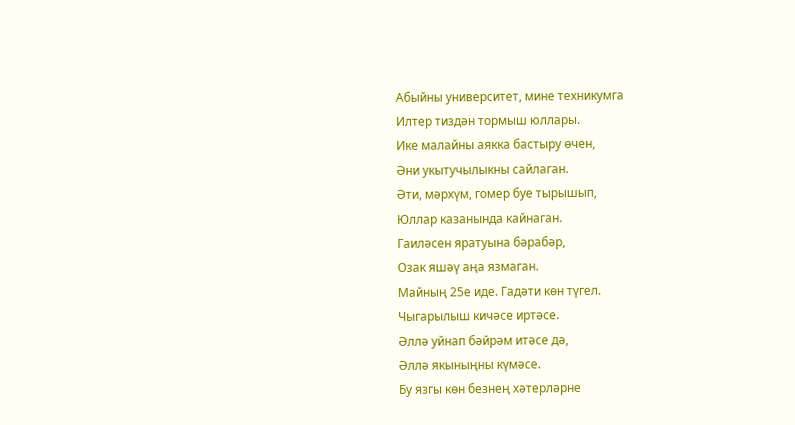Абыйны университет, мине техникумга
Илтер тиздән тормыш юллары.
Ике малайны аякка бастыру өчен,
Әни укытучылыкны сайлаган.
Әти, мәрхүм, гомер буе тырышып,
Юллар казанында кайнаган.
Гаиләсен яратуына бәрабәр,
Озак яшәү аңа язмаган.
Майның 25е иде. Гадәти көн түгел.
Чыгарылыш кичәсе иртәсе.
Әллә уйнап бәйрәм итәсе дә,
Әллә якыныңны күмәсе.
Бу язгы көн безнең хәтерләрне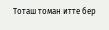Тоташ томан итте бер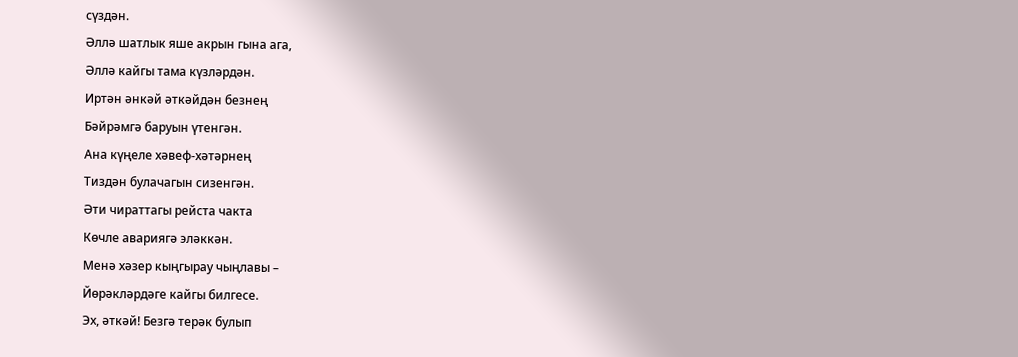сүздән.
Әллә шатлык яше акрын гына ага,
Әллә кайгы тама күзләрдән.
Иртән әнкәй әткәйдән безнең
Бәйрәмгә баруын үтенгән.
Ана күңеле хәвеф-хәтәрнең
Тиздән булачагын сизенгән.
Әти чираттагы рейста чакта
Көчле авариягә эләккән.
Менә хәзер кыңгырау чыңлавы –
Йөрәкләрдәге кайгы билгесе.
Эх, әткәй! Безгә терәк булып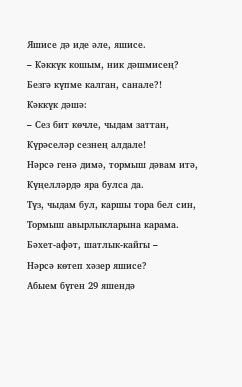Яшисе дә иде әле, яшисе.
– Кәккүк кошым, ник дәшмисең?
Безгә күпме калган, санале?!
Кәккүк дәшә:
– Сез бит көчле, чыдам заттан,
Күрәселәр сезнең алдале!
Нәрсә генә димә, тормыш дәвам итә,
Күңелләрдә яра булса да.
Түз, чыдам бул, каршы тора бел син,
Тормыш авырлыкларына карама.
Бәхет-афәт, шатлык-кайгы –
Нәрсә көтеп хәзер яшисе?
Абыем бүген 29 яшендә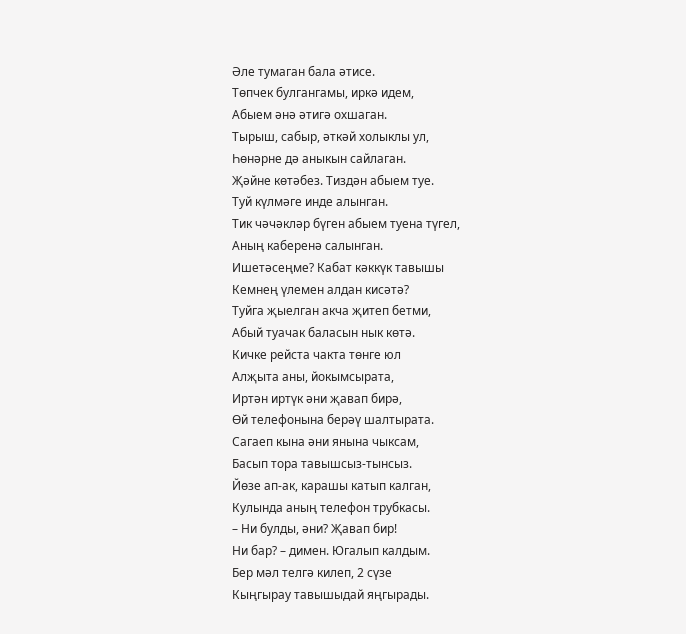Әле тумаган бала әтисе.
Төпчек булгангамы, иркә идем,
Абыем әнә әтигә охшаган.
Тырыш, сабыр, әткәй холыклы ул,
Һөнәрне дә аныкын сайлаган.
Җәйне көтәбез. Тиздән абыем туе.
Туй күлмәге инде алынган.
Тик чәчәкләр бүген абыем туена түгел,
Аның каберенә салынган.
Ишетәсеңме? Кабат кәккүк тавышы
Кемнең үлемен алдан кисәтә?
Туйга җыелган акча җитеп бетми,
Абый туачак баласын нык көтә.
Кичке рейста чакта төнге юл
Алҗыта аны, йокымсырата,
Иртән иртүк әни җавап бирә,
Өй телефонына берәү шалтырата.
Сагаеп кына әни янына чыксам,
Басып тора тавышсыз-тынсыз.
Йөзе ап-ак, карашы катып калган,
Кулында аның телефон трубкасы.
– Ни булды, әни? Җавап бир!
Ни бар? – димен. Югалып калдым.
Бер мәл телгә килеп, 2 сүзе
Кыңгырау тавышыдай яңгырады.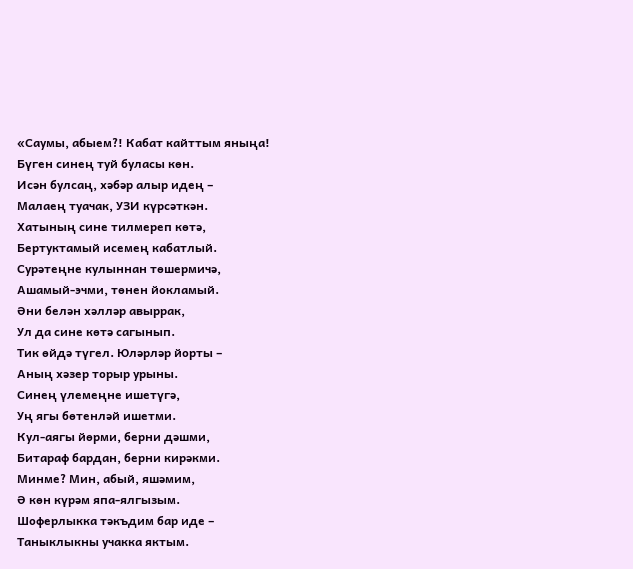«Саумы, абыем?! Кабат кайттым яныңа!
Бүген синең туй буласы көн.
Исән булсаң, хәбәр алыр идең –
Малаең туачак, УЗИ күрсәткән.
Хатының сине тилмереп көтә,
Бертуктамый исемең кабатлый.
Сурәтеңне кулыннан төшермичә,
Ашамый-эчми, төнен йокламый.
Әни белән хәлләр авыррак,
Ул да сине көтә сагынып.
Тик өйдә түгел. Юләрләр йорты –
Аның хәзер торыр урыны.
Синең үлемеңне ишетүгә,
Уң ягы бөтенләй ишетми.
Кул-аягы йөрми, берни дәшми,
Битараф бардан, берни кирәкми.
Минме? Мин, абый, яшәмим,
Ә көн күрәм япа-ялгызым.
Шоферлыкка тәкъдим бар иде –
Таныклыкны учакка яктым.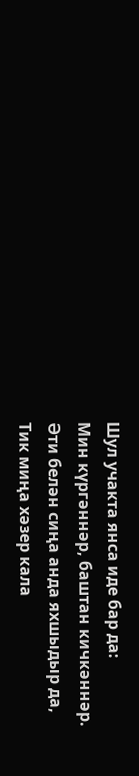Шул учакта янса иде бар да:
Мин күргәннәр, баштан кичкәннәр.
Әти белән сиңа анда яхшыдыр да,
Тик миңа хәзер кала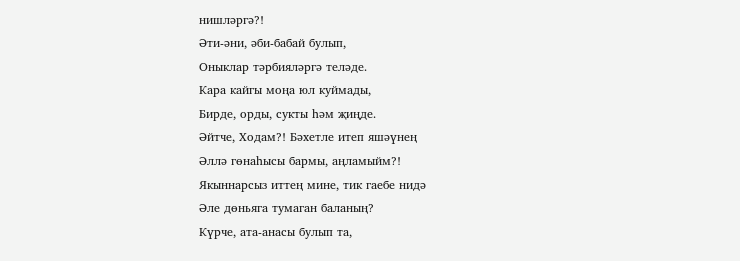нишләргә?!
Әти-әни, әби-бабай булып,
Оныклар тәрбияләргә теләде.
Кара кайгы моңа юл куймады,
Бирде, орды, сукты һәм җиңде.
Әйтче, Ходам?! Бәхетле итеп яшәүнең
Әллә гөнаһысы бармы, аңламыйм?!
Якыннарсыз иттең мине, тик гаебе нидә
Әле дөньяга тумаган баланың?
Күрче, ата-анасы булып та,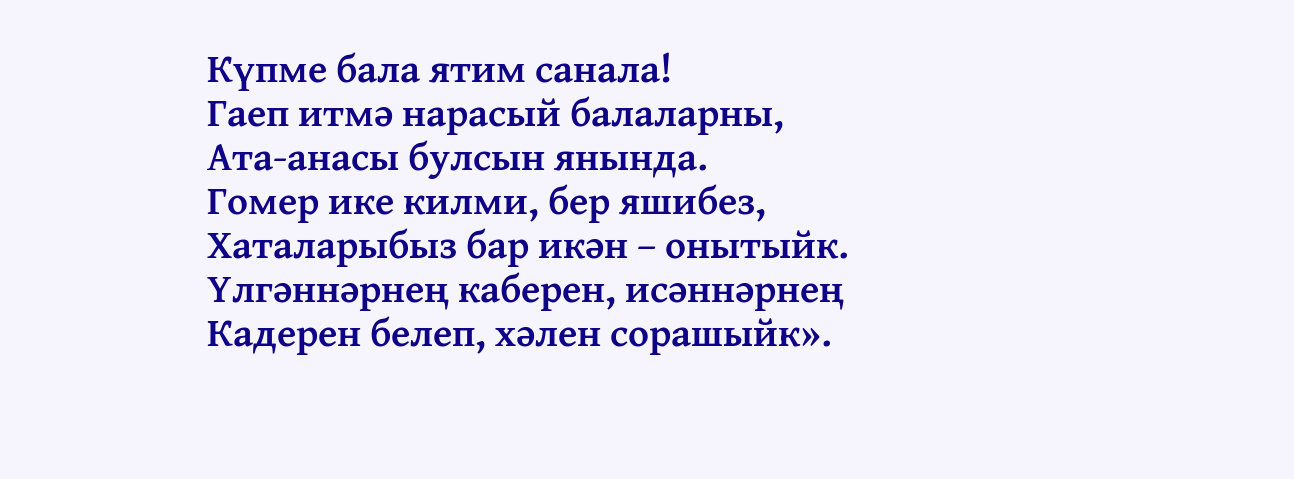Күпме бала ятим санала!
Гаеп итмә нарасый балаларны,
Ата-анасы булсын янында.
Гомер ике килми, бер яшибез,
Хаталарыбыз бар икән – онытыйк.
Үлгәннәрнең каберен, исәннәрнең
Кадерен белеп, хәлен сорашыйк».